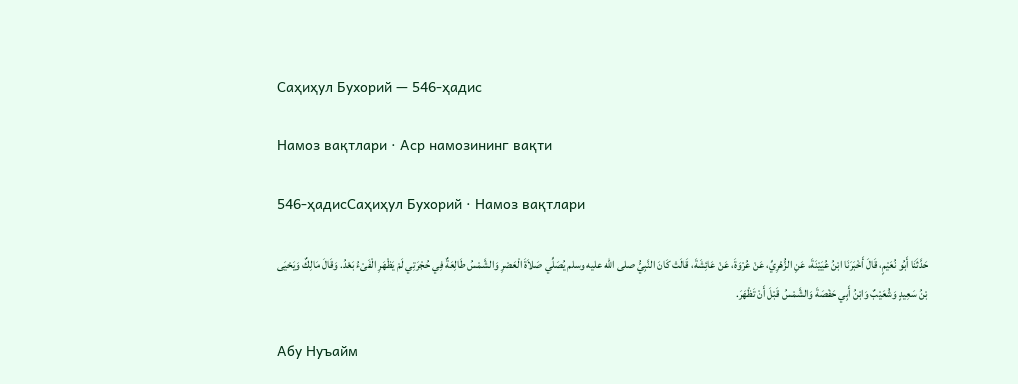Саҳиҳул Бухорий — 546-ҳадис

Намоз вақтлари · Аср намозининг вақти

546-ҳадисСаҳиҳул Бухорий · Намоз вақтлари

حَدَّثَنَا أَبُو نُعَيْمٍ، قَالَ أَخْبَرَنَا ابْنُ عُيَيْنَةَ، عَنِ الزُّهْرِيِّ، عَنْ عُرْوَةَ، عَنْ عَائِشَةَ، قَالَتْ كَانَ النَّبِيُّ صلى الله عليه وسلم يُصَلِّي صَلاَةَ الْعَصْرِ وَالشَّمْسُ طَالِعَةٌ فِي حُجْرَتِي لَمْ يَظْهَرِ الْفَىْءُ بَعْدُ. وَقَالَ مَالِكٌ وَيَحْيَى بْنُ سَعِيدٍ وَشُعَيْبٌ وَابْنُ أَبِي حَفْصَةَ وَالشَّمْسُ قَبْلَ أَنْ تَظْهَرَ.

Абу Нуъайм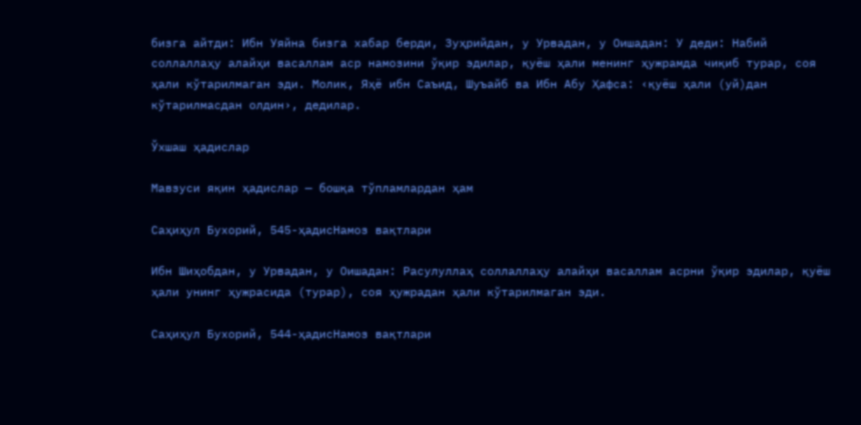бизга айтди: Ибн Уяйна бизга хабар берди, Зуҳрийдан, у Урвадан, у Оишадан: У деди: Набий соллаллаҳу алайҳи васаллам аср намозини ўқир эдилар, қуёш ҳали менинг ҳужрамда чиқиб турар, соя ҳали кўтарилмаган эди. Молик, Яҳё ибн Саъид, Шуъайб ва Ибн Абу Ҳафса: ‹қуёш ҳали (уй)дан кўтарилмасдан олдин›, дедилар.

Ўхшаш ҳадислар

Мавзуси яқин ҳадислар — бошқа тўпламлардан ҳам

Саҳиҳул Бухорий, 545-ҳадисНамоз вақтлари

Ибн Шиҳобдан, у Урвадан, у Оишадан: Расулуллаҳ соллаллаҳу алайҳи васаллам асрни ўқир эдилар, қуёш ҳали унинг ҳужрасида (турар), соя ҳужрадан ҳали кўтарилмаган эди.

Саҳиҳул Бухорий, 544-ҳадисНамоз вақтлари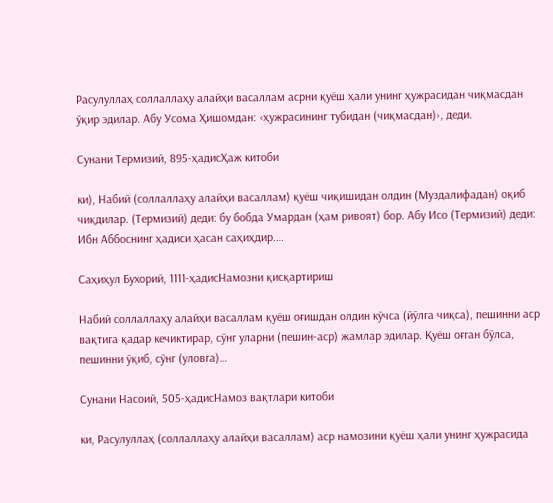Расулуллаҳ соллаллаҳу алайҳи васаллам асрни қуёш ҳали унинг ҳужрасидан чиқмасдан ўқир эдилар. Абу Усома Ҳишомдан: ‹ҳужрасининг тубидан (чиқмасдан)›, деди.

Сунани Термизий, 895-ҳадисҲаж китоби

ки), Набий (соллаллаҳу алайҳи васаллам) қуёш чиқишидан олдин (Муздалифадан) оқиб чиқдилар. (Термизий) деди: бу бобда Умардан (ҳам ривоят) бор. Абу Исо (Термизий) деди: Ибн Аббоснинг ҳадиси ҳасан саҳиҳдир.…

Саҳиҳул Бухорий, 1111-ҳадисНамозни қисқартириш

Набий соллаллаҳу алайҳи васаллам қуёш оғишдан олдин кўчса (йўлга чиқса), пешинни аср вақтига қадар кечиктирар, сўнг уларни (пешин-аср) жамлар эдилар. Қуёш оғган бўлса, пешинни ўқиб, сўнг (уловга)…

Сунани Насоий, 505-ҳадисНамоз вақтлари китоби

ки, Расулуллаҳ (соллаллаҳу алайҳи васаллам) аср намозини қуёш ҳали унинг ҳужрасида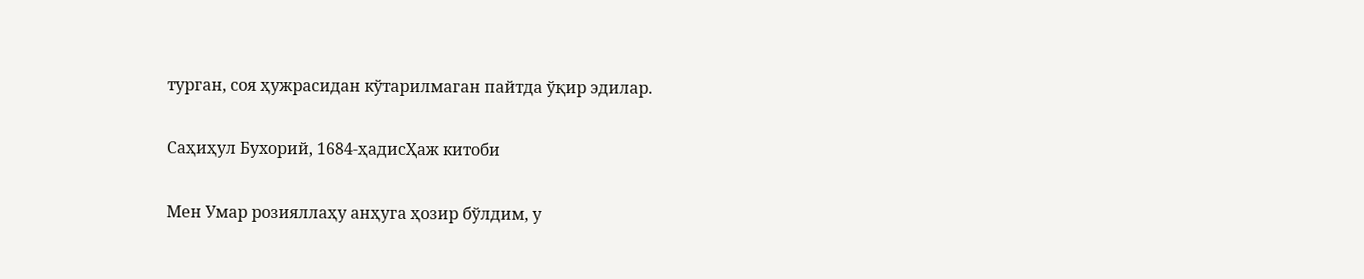турган, соя ҳужрасидан кўтарилмаган пайтда ўқир эдилар.

Саҳиҳул Бухорий, 1684-ҳадисҲаж китоби

Мен Умар розияллаҳу анҳуга ҳозир бўлдим, у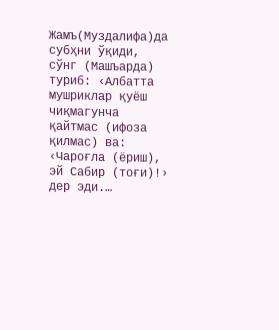Жамъ(Муздалифа)да субҳни ўқиди, сўнг (Машъарда) туриб: ‹Албатта мушриклар қуёш чиқмагунча қайтмас (ифоза қилмас) ва: ‹Чароғла (ёриш), эй Сабир (тоғи)!› дер эди.…